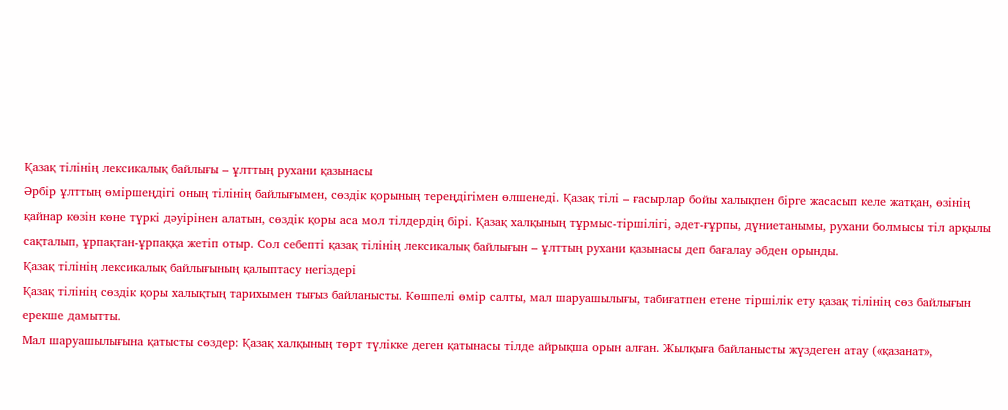Қазақ тілінің лексикалық байлығы – ұлттың рухани қазынасы
Әрбір ұлттың өміршеңдігі оның тілінің байлығымен, сөздік қорының тереңдігімен өлшенеді. Қазақ тілі – ғасырлар бойы халықпен бірге жасасып келе жатқан, өзінің қайнар көзін көне түркі дәуірінен алатын, сөздік қоры аса мол тілдердің бірі. Қазақ халқының тұрмыс-тіршілігі, әдет-ғұрпы, дүниетанымы, рухани болмысы тіл арқылы сақталып, ұрпақтан-ұрпаққа жетіп отыр. Сол себепті қазақ тілінің лексикалық байлығын – ұлттың рухани қазынасы деп бағалау әбден орынды.
Қазақ тілінің лексикалық байлығының қалыптасу негіздері
Қазақ тілінің сөздік қоры халықтың тарихымен тығыз байланысты. Көшпелі өмір салты, мал шаруашылығы, табиғатпен етене тіршілік ету қазақ тілінің сөз байлығын ерекше дамытты.
Мал шаруашылығына қатысты сөздер: Қазақ халқының төрт түлікке деген қатынасы тілде айрықша орын алған. Жылқыға байланысты жүздеген атау («қазанат»,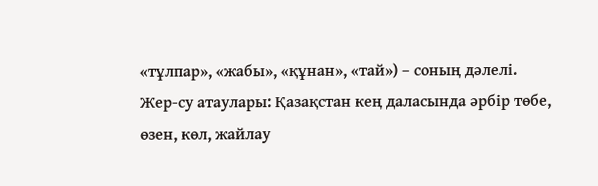«тұлпар», «жабы», «құнан», «тай») – соның дәлелі.
Жер-су атаулары: Қазақстан кең даласында әрбір төбе, өзен, көл, жайлау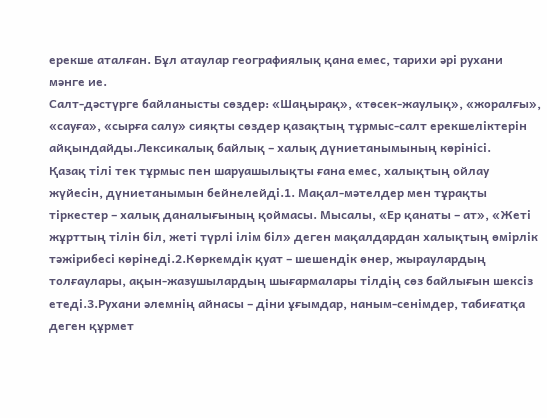ерекше аталған. Бұл атаулар географиялық қана емес, тарихи әрі рухани мәнге ие.
Салт-дәстүрге байланысты сөздер: «Шаңырақ», «төсек-жаулық», «жоралғы», «сауға», «сырға салу» сияқты сөздер қазақтың тұрмыс-салт ерекшеліктерін айқындайды.Лексикалық байлық – халық дүниетанымының көрінісі.
Қазақ тілі тек тұрмыс пен шаруашылықты ғана емес, халықтың ойлау жүйесін, дүниетанымын бейнелейді.1. Мақал-мәтелдер мен тұрақты тіркестер – халық даналығының қоймасы. Мысалы, «Ер қанаты – ат», «Жеті жұрттың тілін біл, жеті түрлі ілім біл» деген мақалдардан халықтың өмірлік тәжірибесі көрінеді.2.Көркемдік қуат – шешендік өнер, жыраулардың толғаулары, ақын-жазушылардың шығармалары тілдің сөз байлығын шексіз етеді.3.Рухани әлемнің айнасы – діни ұғымдар, наным-сенімдер, табиғатқа деген құрмет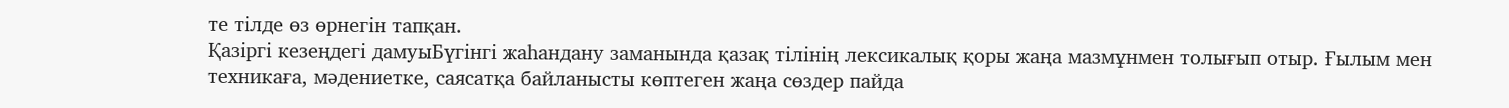те тілде өз өрнегін тапқан.
Қазіргі кезеңдегі дамуыБүгінгі жаһандану заманында қазақ тілінің лексикалық қоры жаңа мазмұнмен толығып отыр. Ғылым мен техникаға, мәдениетке, саясатқа байланысты көптеген жаңа сөздер пайда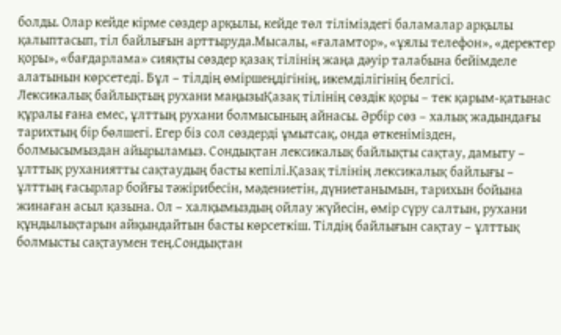болды. Олар кейде кірме сөздер арқылы, кейде төл тіліміздегі баламалар арқылы қалыптасып, тіл байлығын арттыруда.Мысалы, «ғаламтор», «ұялы телефон», «деректер қоры», «бағдарлама» сияқты сөздер қазақ тілінің жаңа дәуір талабына бейімделе алатынын көрсетеді. Бұл – тілдің өміршеңдігінің, икемділігінің белгісі.
Лексикалық байлықтың рухани маңызыҚазақ тілінің сөздік қоры – тек қарым-қатынас құралы ғана емес, ұлттың рухани болмысының айнасы. Әрбір сөз – халық жадындағы тарихтың бір бөлшегі. Егер біз сол сөздерді ұмытсақ, онда өткенімізден, болмысымыздан айырыламыз. Сондықтан лексикалық байлықты сақтау, дамыту – ұлттық руханиятты сақтаудың басты кепілі.Қазақ тілінің лексикалық байлығы – ұлттың ғасырлар бойғы тәжірибесін, мәдениетін, дүниетанымын, тарихын бойына жинаған асыл қазына. Ол – халқымыздың ойлау жүйесін, өмір сүру салтын, рухани құндылықтарын айқындайтын басты көрсеткіш. Тілдің байлығын сақтау – ұлттық болмысты сақтаумен тең.Сондықтан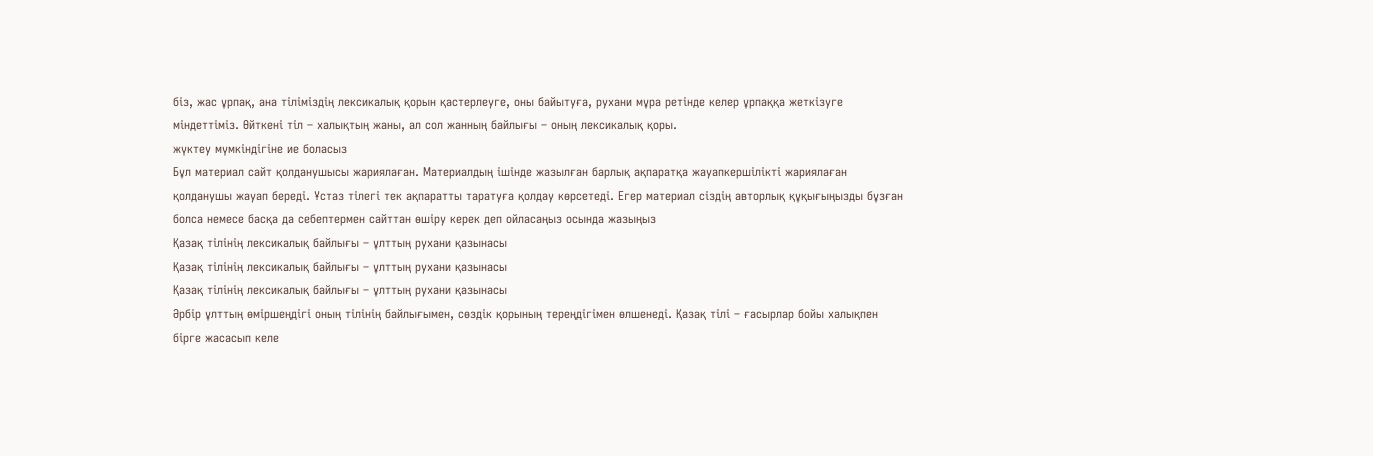біз, жас ұрпақ, ана тіліміздің лексикалық қорын қастерлеуге, оны байытуға, рухани мұра ретінде келер ұрпаққа жеткізуге міндеттіміз. Өйткені тіл – халықтың жаны, ал сол жанның байлығы – оның лексикалық қоры.
жүктеу мүмкіндігіне ие боласыз
Бұл материал сайт қолданушысы жариялаған. Материалдың ішінде жазылған барлық ақпаратқа жауапкершілікті жариялаған қолданушы жауап береді. Ұстаз тілегі тек ақпаратты таратуға қолдау көрсетеді. Егер материал сіздің авторлық құқығыңызды бұзған болса немесе басқа да себептермен сайттан өшіру керек деп ойласаңыз осында жазыңыз
Қазақ тілінің лексикалық байлығы – ұлттың рухани қазынасы
Қазақ тілінің лексикалық байлығы – ұлттың рухани қазынасы
Қазақ тілінің лексикалық байлығы – ұлттың рухани қазынасы
Әрбір ұлттың өміршеңдігі оның тілінің байлығымен, сөздік қорының тереңдігімен өлшенеді. Қазақ тілі – ғасырлар бойы халықпен бірге жасасып келе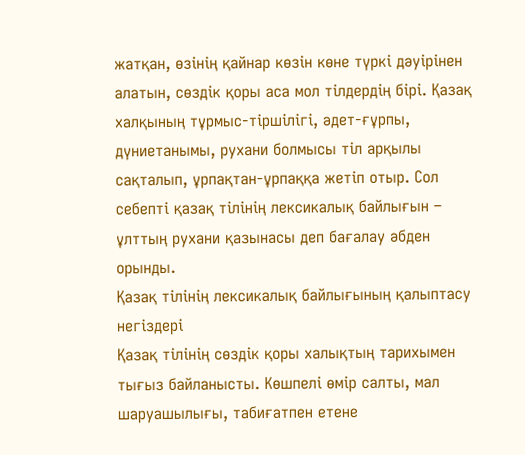жатқан, өзінің қайнар көзін көне түркі дәуірінен алатын, сөздік қоры аса мол тілдердің бірі. Қазақ халқының тұрмыс-тіршілігі, әдет-ғұрпы, дүниетанымы, рухани болмысы тіл арқылы сақталып, ұрпақтан-ұрпаққа жетіп отыр. Сол себепті қазақ тілінің лексикалық байлығын – ұлттың рухани қазынасы деп бағалау әбден орынды.
Қазақ тілінің лексикалық байлығының қалыптасу негіздері
Қазақ тілінің сөздік қоры халықтың тарихымен тығыз байланысты. Көшпелі өмір салты, мал шаруашылығы, табиғатпен етене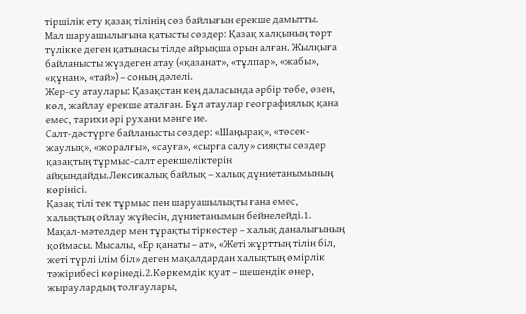тіршілік ету қазақ тілінің сөз байлығын ерекше дамытты.
Мал шаруашылығына қатысты сөздер: Қазақ халқының төрт түлікке деген қатынасы тілде айрықша орын алған. Жылқыға байланысты жүздеген атау («қазанат», «тұлпар», «жабы», «құнан», «тай») – соның дәлелі.
Жер-су атаулары: Қазақстан кең даласында әрбір төбе, өзен, көл, жайлау ерекше аталған. Бұл атаулар географиялық қана емес, тарихи әрі рухани мәнге ие.
Салт-дәстүрге байланысты сөздер: «Шаңырақ», «төсек-жаулық», «жоралғы», «сауға», «сырға салу» сияқты сөздер қазақтың тұрмыс-салт ерекшеліктерін айқындайды.Лексикалық байлық – халық дүниетанымының көрінісі.
Қазақ тілі тек тұрмыс пен шаруашылықты ғана емес, халықтың ойлау жүйесін, дүниетанымын бейнелейді.1. Мақал-мәтелдер мен тұрақты тіркестер – халық даналығының қоймасы. Мысалы, «Ер қанаты – ат», «Жеті жұрттың тілін біл, жеті түрлі ілім біл» деген мақалдардан халықтың өмірлік тәжірибесі көрінеді.2.Көркемдік қуат – шешендік өнер, жыраулардың толғаулары,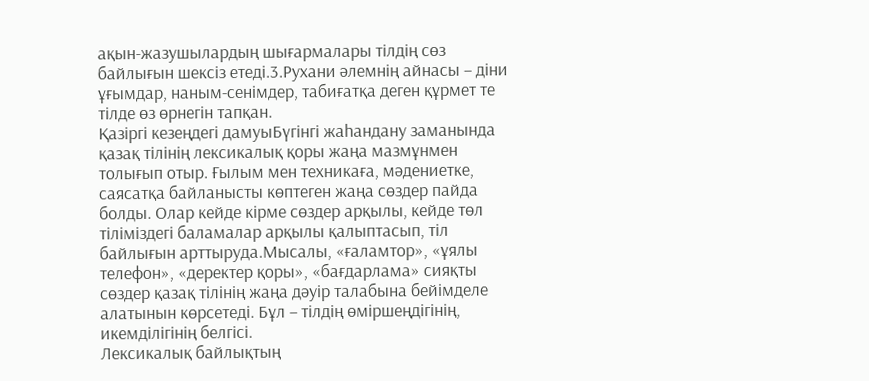ақын-жазушылардың шығармалары тілдің сөз байлығын шексіз етеді.3.Рухани әлемнің айнасы – діни ұғымдар, наным-сенімдер, табиғатқа деген құрмет те тілде өз өрнегін тапқан.
Қазіргі кезеңдегі дамуыБүгінгі жаһандану заманында қазақ тілінің лексикалық қоры жаңа мазмұнмен толығып отыр. Ғылым мен техникаға, мәдениетке, саясатқа байланысты көптеген жаңа сөздер пайда болды. Олар кейде кірме сөздер арқылы, кейде төл тіліміздегі баламалар арқылы қалыптасып, тіл байлығын арттыруда.Мысалы, «ғаламтор», «ұялы телефон», «деректер қоры», «бағдарлама» сияқты сөздер қазақ тілінің жаңа дәуір талабына бейімделе алатынын көрсетеді. Бұл – тілдің өміршеңдігінің, икемділігінің белгісі.
Лексикалық байлықтың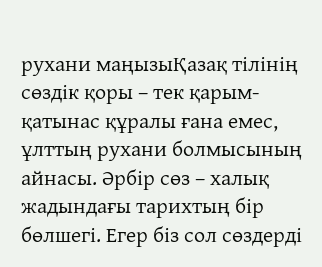рухани маңызыҚазақ тілінің сөздік қоры – тек қарым-қатынас құралы ғана емес, ұлттың рухани болмысының айнасы. Әрбір сөз – халық жадындағы тарихтың бір бөлшегі. Егер біз сол сөздерді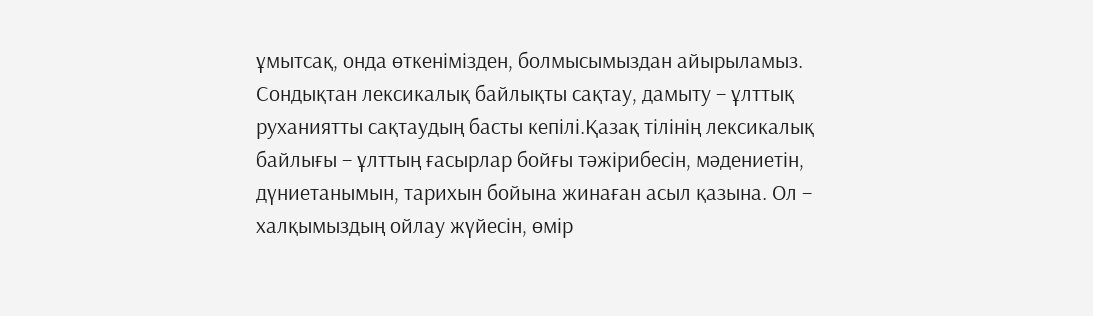ұмытсақ, онда өткенімізден, болмысымыздан айырыламыз. Сондықтан лексикалық байлықты сақтау, дамыту – ұлттық руханиятты сақтаудың басты кепілі.Қазақ тілінің лексикалық байлығы – ұлттың ғасырлар бойғы тәжірибесін, мәдениетін, дүниетанымын, тарихын бойына жинаған асыл қазына. Ол – халқымыздың ойлау жүйесін, өмір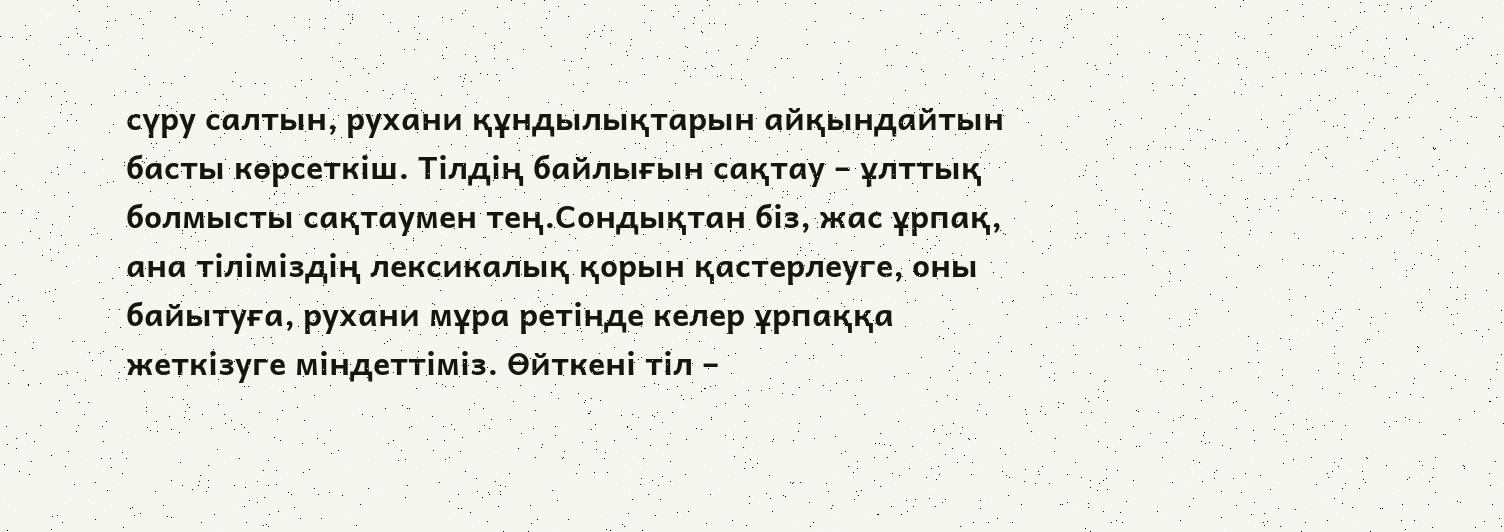сүру салтын, рухани құндылықтарын айқындайтын басты көрсеткіш. Тілдің байлығын сақтау – ұлттық болмысты сақтаумен тең.Сондықтан біз, жас ұрпақ, ана тіліміздің лексикалық қорын қастерлеуге, оны байытуға, рухани мұра ретінде келер ұрпаққа жеткізуге міндеттіміз. Өйткені тіл –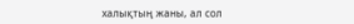халықтың жаны, ал сол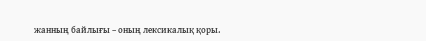жанның байлығы – оның лексикалық қоры.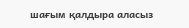шағым қалдыра аласыз